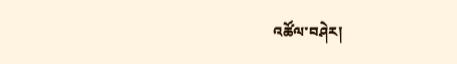འཚོལ་བཤེར།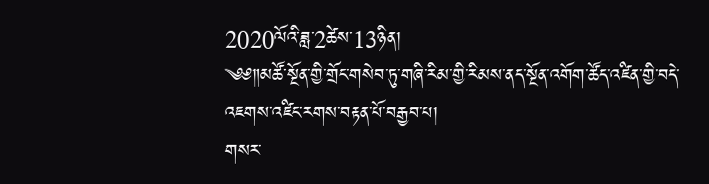2020ལོའི་ཟླ་2ཚེས་13ཉིན།
༄༅༎མཚོ་སྔོན་གྱི་གྲོང་གསེབ་ཏུ་གཞི་རིམ་གྱི་རིམས་ནད་སྔོན་འགོག་ཚོད་འཛིན་གྱི་བདེ་འཇགས་འཛིང་རགས་བརྟན་པོ་བརྒྱབ་པ།
གསར་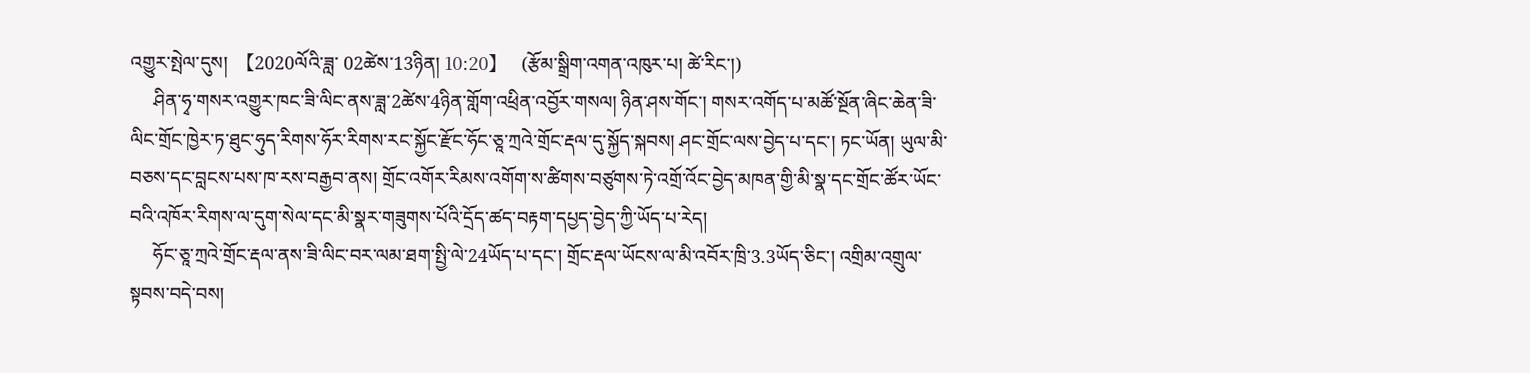འགྱུར་སྤེལ་དུས།  【2020ལོའི་ཟླ་ 02ཚེས་13ཉིན། 10:20】   (རྩོམ་སྒྲིག་འགན་འཁུར་པ། ཚེ་རིང་།)
     ཤིན་ཧྭ་གསར་འགྱུར་ཁང་ཟི་ལིང་ནས་ཟླ་2ཚེས་4ཉིན་གློག་འཕྲིན་འབྱོར་གསལ། ཉིན་ཤས་གོང་། གསར་འགོད་པ་མཚོ་སྔོན་ཞིང་ཆེན་ཟི་ལིང་གྲོང་ཁྱེར་ཏ་ཐུང་ཧུད་རིགས་ཧོར་རིགས་རང་སྐྱོང་རྫོང་ཧོང་ཅཱ་ཀྲའེ་གྲོང་རྡལ་དུ་སྐྱོད་སྐབས། ཤང་གྲོང་ལས་བྱེད་པ་དང་། ཏང་ཡོན། ཡུལ་མི་བཅས་དང་བླངས་པས་ཁ་རས་བརྒྱབ་ནས། གྲོང་འགོར་རིམས་འགོག་ས་ཚིགས་བཙུགས་ཏེ་འགྲོ་འོང་བྱེད་མཁན་གྱི་མི་སྣ་དང་གྲོང་ཚོར་ཡོང་བའི་འཁོར་རིགས་ལ་དུག་སེལ་དང་མི་སྣར་གཟུགས་པོའི་དྲོད་ཚད་བརྟག་དཔྱད་བྱེད་ཀྱི་ཡོད་པ་རེད།
     ཧོང་ཅཱ་ཀྲའེ་གྲོང་རྡལ་ནས་ཟི་ལིང་བར་ལམ་ཐག་སྤྱི་ལེ་24ཡོད་པ་དང་། གྲོང་རྡལ་ཡོངས་ལ་མི་འབོར་ཁྲི་3.3ཡོད་ཅིང་། འགྲིམ་འགྲུལ་སྟབས་བདེ་བས།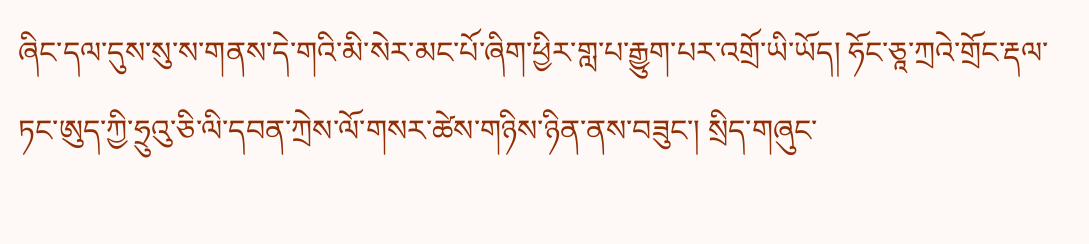ཞིང་དལ་དུས་སུ་ས་གནས་དེ་གའི་མི་སེར་མང་པོ་ཞིག་ཕྱིར་གླ་པ་རྒྱུག་པར་འགྲོ་ཡི་ཡོད། ཧོང་ཅཱ་ཀྲའེ་གྲོང་རྡལ་ཏང་ཨུད་ཀྱི་ཧྲུའུ་ཅི་ལི་དབན་ཀྲེས་ལོ་གསར་ཚེས་གཉིས་ཉིན་ནས་བཟུང་། སྲིད་གཞུང་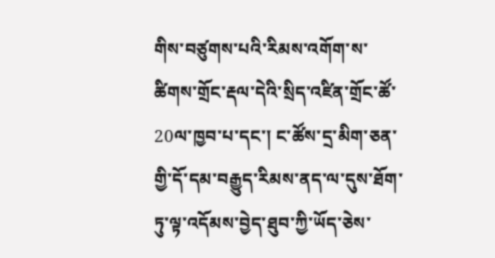གིས་བཙུགས་པའི་རིམས་འགོག་ས་ཚིགས་གྲོང་རྡལ་དེའི་སྲིད་འཛིན་གྲོང་ཚོ་20ལ་ཁྱབ་པ་དང་། ང་ཚོས་དྲ་མིག་ཅན་གྱི་དོ་དམ་བརྒྱུད་རིམས་ནད་ལ་དུས་ཐོག་ཏུ་ལྟ་འདོམས་བྱེད་ཐུབ་ཀྱི་ཡོད་ཅེས་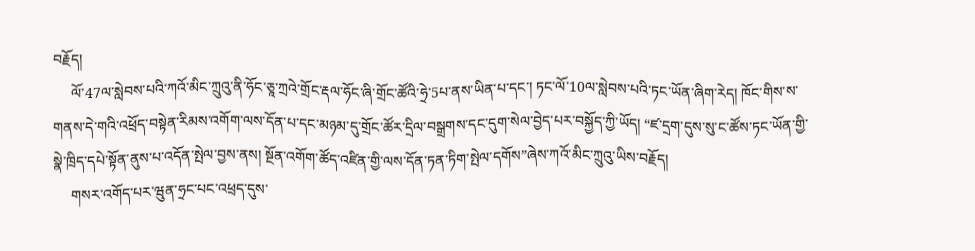བརྗོད།
     ལོ་47ལ་སླེབས་པའི་ཀའོ་མིང་ཀྲུའུ་ནི་ཧོང་ཅཱ་ཀྲའེ་གྲོང་རྡལ་ཧོང་ཞི་གྲོང་ཚོའི་ཧྲེ་5པ་ནས་ཡིན་པ་དང་། ཏང་ལོ་10ལ་སླེབས་པའི་ཏང་ཡོན་ཞིག་རེད། ཁོང་གིས་ས་གནས་དེ་གའི་འཕྲོད་བསྟེན་རིམས་འགོག་ལས་དོན་པ་དང་མཉམ་དུ་གྲོང་ཚོར་དྲིལ་བསྒྲགས་དང་དུག་སེལ་བྱེད་པར་བསྐྱོད་ཀྱི་ཡོད། “ཛ་དྲག་དུས་སུ་ང་ཚོས་ཏང་ཡོན་གྱི་སྣེ་ཁྲིད་དཔེ་སྟོན་ནུས་པ་འདོན་སྤེལ་བྱས་ནས། སྔོན་འགོག་ཚོད་འཛིན་གྱི་ལས་དོན་ཏན་ཏིག་སྤེལ་དགོས”ཞེས་ཀའོ་མིང་ཀྲུའུ་ཡིས་བརྗོད།
     གསར་འགོད་པར་ཝུན་ཧྲང་པང་འཕྲད་དུས་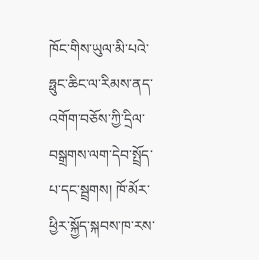ཁོང་གིས་ཡུལ་མི་པའེ་ཧྥུང་ཆིང་ལ་རིམས་ནད་འགོག་བཅོས་ཀྱི་དྲིལ་བསྒྲགས་ལག་དེབ་སྤྲོད་པ་དང་སྦྲགས། ཁོ་མོར་ཕྱིར་སྐྱོད་སྐབས་ཁ་རས་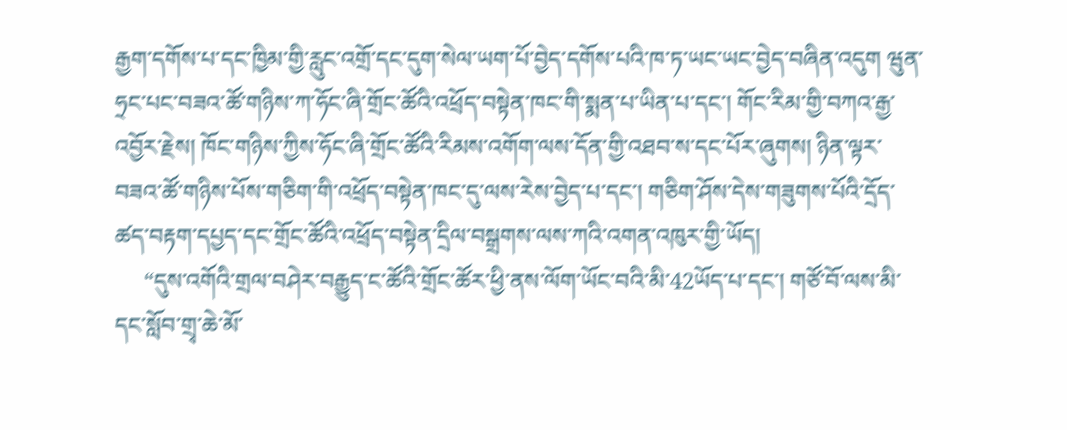རྒྱག་དགོས་པ་དང་ཁྱིམ་གྱི་རླུང་འགྲོ་དང་དུག་སེལ་ཡག་པོ་བྱེད་དགོས་པའི་ཁ་ཏ་ཡང་ཡང་བྱེད་བཞིན་འདུག ཝུན་ཧྲང་པང་བཟའ་ཚོ་གཉིས་ཀ་ཧོང་ཞི་གྲོང་ཚོའི་འཕྲོད་བསྟེན་ཁང་གི་སྨན་པ་ཡིན་པ་དང་། གོང་རིམ་གྱི་བཀའ་རྒྱ་འབྱོར་རྗེས། ཁོང་གཉིས་ཀྱིས་ཧོང་ཞི་གྲོང་ཚོའི་རིམས་འགོག་ལས་དོན་གྱི་འཐབ་ས་དང་པོར་ཞུགས། ཉིན་ལྟར་བཟའ་ཚོ་གཉིས་པོས་གཅིག་གི་འཕྲོད་བསྟེན་ཁང་དུ་ལས་རེས་བྱེད་པ་དང་། གཅིག་ཤོས་དེས་གཟུགས་པོའི་དྲོད་ཚད་བརྟག་དཔྱད་དང་གྲོང་ཚོའི་འཕྲོད་བསྟེན་དྲིལ་བསྒྲགས་ལས་ཀའི་འགན་འཁུར་གྱི་ཡོད།
     “དུས་འགོའི་གྲལ་བཤེར་བརྒྱུད་ང་ཚོའི་གྲོང་ཚོར་ཕྱི་ནས་ལོག་ཡོང་བའི་མི་42ཡོད་པ་དང་། གཙོ་བོ་ལས་མི་དང་སློབ་གྲྭ་ཆེ་མོ་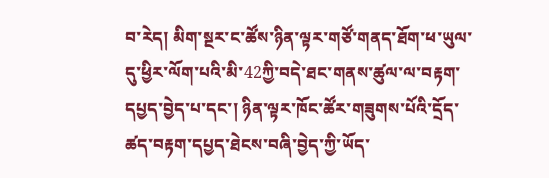བ་རེད། མིག་སྔར་ང་ཚོས་ཉིན་ལྟར་གཙོ་གནད་ཐོག་ཕ་ཡུལ་དུ་ཕྱིར་ལོག་པའི་མི་42ཀྱི་བདེ་ཐང་གནས་ཚུལ་ལ་བརྟག་དཔྱད་བྱེད་པ་དང་། ཉིན་ལྟར་ཁོང་ཚོར་གཟུགས་པོའི་དྲོད་ཚད་བརྟག་དཔྱད་ཐེངས་བཞི་བྱེད་ཀྱི་ཡོད་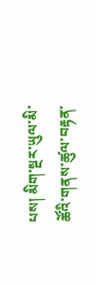པས། མིག་སྔར་ཡུལ་མི་ཚོའི་གནས་ཚུལ་བརྟན་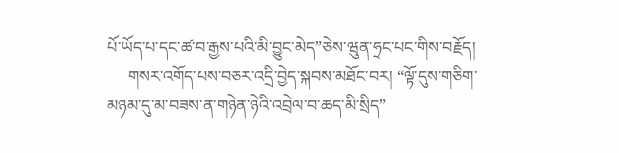པོ་ཡོད་པ་དང་ཚ་བ་རྒྱས་པའི་མི་བྱུང་མེད”ཅེས་ཝུན་ཧྲང་པང་གིས་བརྗོད།
     གསར་འགོད་པས་བཅར་འདྲི་བྱེད་སྐབས་མཐོང་བར། “ལྟོ་དུས་གཅིག་མཉམ་དུ་མ་བཟས་ན་གཉེན་ཉེའི་འབྲེལ་བ་ཆད་མི་སྲིད”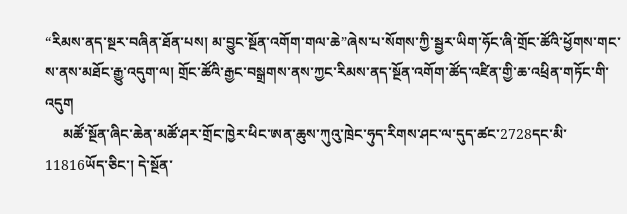“རིམས་ནད་སྔར་བཞིན་ཐོན་པས། མ་བྱུང་སྔོན་འགོག་གལ་ཆེ”ཞེས་པ་སོགས་ཀྱི་སྦྱར་ཡིག་ཧོང་ཞི་གྲོང་ཚོའི་ཕྱོགས་གང་ས་ནས་མཐོང་རྒྱུ་འདུག་ལ། གྲོང་ཚོའི་རྒྱང་བསྒྲགས་ནས་ཀྱང་རིམས་ནད་སྔོན་འགོག་ཚོད་འཛིན་གྱི་ཆ་འཕྲིན་གཏོང་གི་འདུག
     མཚོ་སྔོན་ཞིང་ཆེན་མཚོ་ཤར་གྲོང་ཁྱེར་ཕིང་ཨན་ཆུས་ཀུའུ་ཁྲེང་ཧུད་རིགས་ཤང་ལ་དུད་ཚང་2728དང་མི་11816ཡོད་ཅིང་། དེ་སྔོན་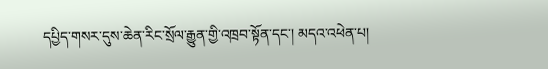དཔྱིད་གསར་དུས་ཆེན་རིང་སྲོལ་རྒྱུན་གྱི་འཁྲབ་སྟོན་དང་། མདའ་འཕེན་པ།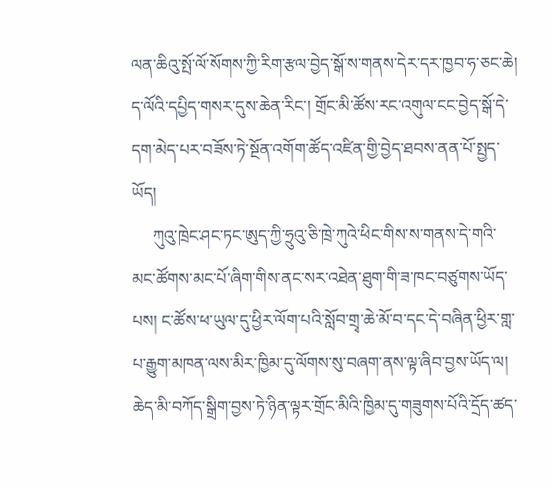ལན་ཆིའུ་སྤོ་ལོ་སོགས་ཀྱི་རིག་རྩལ་བྱེད་སྒོ་ས་གནས་དེར་དར་ཁྱབ་ཧ་ཅང་ཆེ། ད་ལོའི་དཔྱིད་གསར་དུས་ཆེན་རིང་། གྲོང་མི་ཚོས་རང་འགུལ་ངང་བྱེད་སྒོ་དེ་དག་མེད་པར་བཟོས་ཏེ་སྔོན་འགོག་ཚོད་འཛིན་གྱི་བྱེད་ཐབས་ནན་པོ་སྤྱད་ཡོད།
     ཀུའུ་ཁྲེང་ཤང་ཏང་ཨུད་ཀྱི་ཧྲུའུ་ཅི་ཁྲེ་ཀུའེ་ཕིང་གིས་ས་གནས་དེ་གའི་མང་ཚོགས་མང་པོ་ཞིག་གིས་ནང་སར་འཐེན་ཐུག་གི་ཟ་ཁང་བཙུགས་ཡོད་པས། ང་ཚོས་ཕ་ཡུལ་དུ་ཕྱིར་ལོག་པའི་སློབ་གྲྭ་ཆེ་མོ་བ་དང་དེ་བཞིན་ཕྱིར་གླ་པ་རྒྱུག་མཁན་ལས་མིར་ཁྱིམ་དུ་ལོགས་སུ་བཞག་ནས་ལྟ་ཞིབ་བྱས་ཡོད་ལ། ཆེད་མི་བཀོད་སྒྲིག་བྱས་ཏེ་ཉིན་ལྟར་གྲོང་མིའི་ཁྱིམ་དུ་གཟུགས་པོའི་དྲོད་ཚད་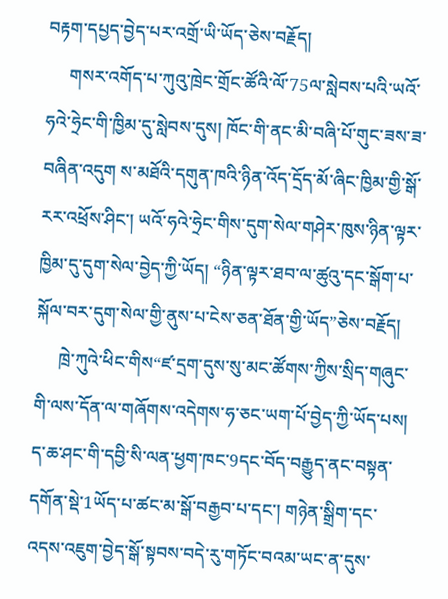བརྟག་དཔྱད་བྱེད་པར་འགྲོ་ཡི་ཡོད་ཅེས་བརྗོད།
     གསར་འགོད་པ་ཀུའུ་ཁྲེང་གྲོང་ཚོའི་ལོ་75ལ་སླེབས་པའི་ཡའོ་ཧའེ་ཧྲེང་གི་ཁྱིམ་དུ་སླེབས་དུས། ཁོང་གི་ནང་མི་བཞི་པོ་གུང་ཟས་ཟ་བཞིན་འདུག ས་མཐོའི་དགུན་ཁའི་ཉིན་འོད་དྲོད་མོ་ཞིང་ཁྱིམ་གྱི་སྒོ་རར་འཕྲོས་ཤིང་། ཡའོ་ཧའེ་ཧྲེང་གིས་དུག་སེལ་གཤེར་ཁུས་ཉིན་ལྟར་ཁྱིམ་དུ་དུག་སེལ་བྱེད་ཀྱི་ཡོད། “ཉིན་ལྟར་ཐབ་ལ་ཚུའུ་དང་སྒོག་པ་སྐོལ་བར་དུག་སེལ་གྱི་ནུས་པ་ངེས་ཅན་ཐོན་གྱི་ཡོད”ཅེས་བརྗོད།
     ཁྲེ་ཀུའེ་ཕིང་གིས“ཛ་དྲག་དུས་སུ་མང་ཚོགས་ཀྱིས་སྲིད་གཞུང་གི་ལས་དོན་ལ་གཞོགས་འདེགས་ཧ་ཅང་ཡག་པོ་བྱེད་ཀྱི་ཡོད་པས། ད་ཆ་ཤང་གི་དབྱི་སི་ལན་ཕྱག་ཁང་9དང་བོད་བརྒྱུད་ནང་བསྟན་དགོན་སྡེ་1ཡོད་པ་ཚང་མ་སྒོ་བརྒྱབ་པ་དང་། གཉེན་སྒྲིག་དང་འདས་འཇུག་བྱེད་སྒོ་སྟབས་བདེ་རུ་གཏོང་བའམ་ཡང་ན་དུས་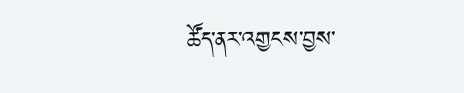ཚོད་ནར་འགྱངས་བྱས་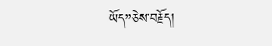ཡོད”ཅེས་བརྗོད།